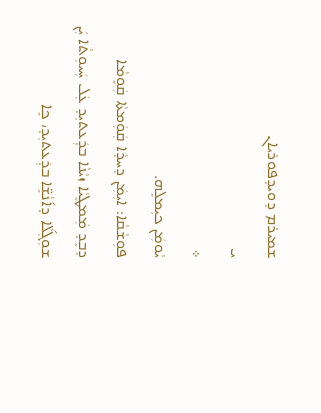ܫܡܝܪܡ ܕܘܝܕܦܘܪܝܐܢ
ܝ
܀
ܝܵܘܡܲܢ ܟܝܼܡܠܸܗ.
ܦܘܼܫܵܩܵܐ: ܐܝܼܡܲܢ ܕܚܕܵܐ ܩܲܘܲܡܬܵܐ ܩܲܘܸܡܵܐ
ܕܒܸܕ ܡܲܡܛܸܝܵܐ ܙܝܵܢܵܐ ܒܕܲܥܬܝܼܕ ܥܲܠ ܚܲܝܘܼܬܵܐ ܝܲܢ ܫܘܼܓܼ݇ܠܵܐ ܕܐ݇ܢܵܫܸ̈ܐ ܒܕܲܥܬܝܼܕ، ܟܸܐ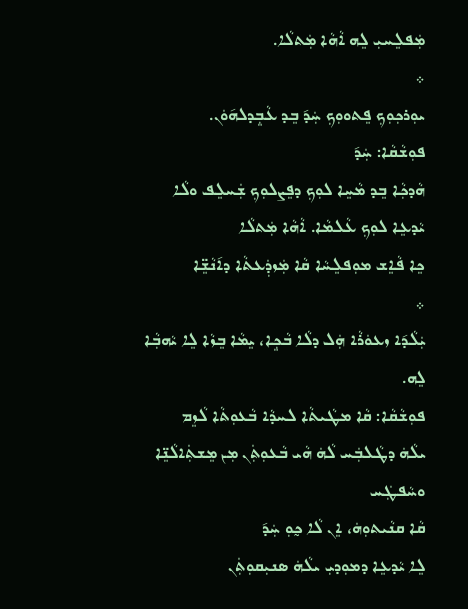ܡܲܦܠܸܚܝܼ ܠܸܗ ܐܵܗܵܐ ܡܲܬܠܵܐ.
܀
ܝܘܼܪܟܼܘܼܟܼ ܦܸܬܘܘܼܟܼ ܚܲܕ݇ ܒܸܕ ܥܵܒܼܸܕܠܗ݇ܘܿܢ.
ܦܘܼܫܵܩܵܐ: ܚܲܕ݇
ܗܵܕܟܼܵܐ ܒܸܕ ܡܵܚܸܐ ܠܘܼܟܼ ܕܦܸܨܠܘܼܟܼ ܫܲܚܠܸܦ ܘܠܵܐ ܝܵܕܥܸܐ ܠܘܼܟܼ ܥܵܠܡܵܐ. ܐܵܗܵܐ ܡܲܬܠܵܐ
ܟܸܐ ܦܵܐܸܫ ܡܘܼܦܠܸܚܵܐ ܩܵܐ ܡܲܙܕܲܥܬܵܐ ܕܐ݇ܢܵܫܸ̈ܐ
܀
ܝܲܠܵܕ݇ܐ ܙܥܘܿܪܵܐ ܗܲܠ ܕܠܵܐ ܒܵܟܼܸܐ، ܝܸܡܵܐ ܒܸܙܵܐ ܠܸܐ ܝܵܗܒܼܵܐ ܠܸܗ.
ܦܘܼܫܵܩܵܐ: ܩܵܐ ܡܛܵܝܬܵܐ ܠܚܕܵܐ ܒܵܥܘܼܬܵܐ ܠܵܙܸܡ
ܝܠܵܗܿ ܕܛܵܠܒܲܚ ܠܵܗܿ ܗܵܝ ܒܵܥܘܼܬܲܢ ܡܼܢ ܡܸܫܬܲܐܠܵܢܸ̈ܐ ܘܚܵܦܛܲܚ
ܩܵܐ ܩܢܵܝܬܘܼܗܿ، ܐܸܢ ܠܵܐ ܟ̰ܘܼ ܚܲܕ݇
ܠܸܐ ܝܵܕܥܸܐ ܕܡܘܼܕܝܼ ܝܠܵܗܿ ܣܢܝܼܩܘܼܬܲܢ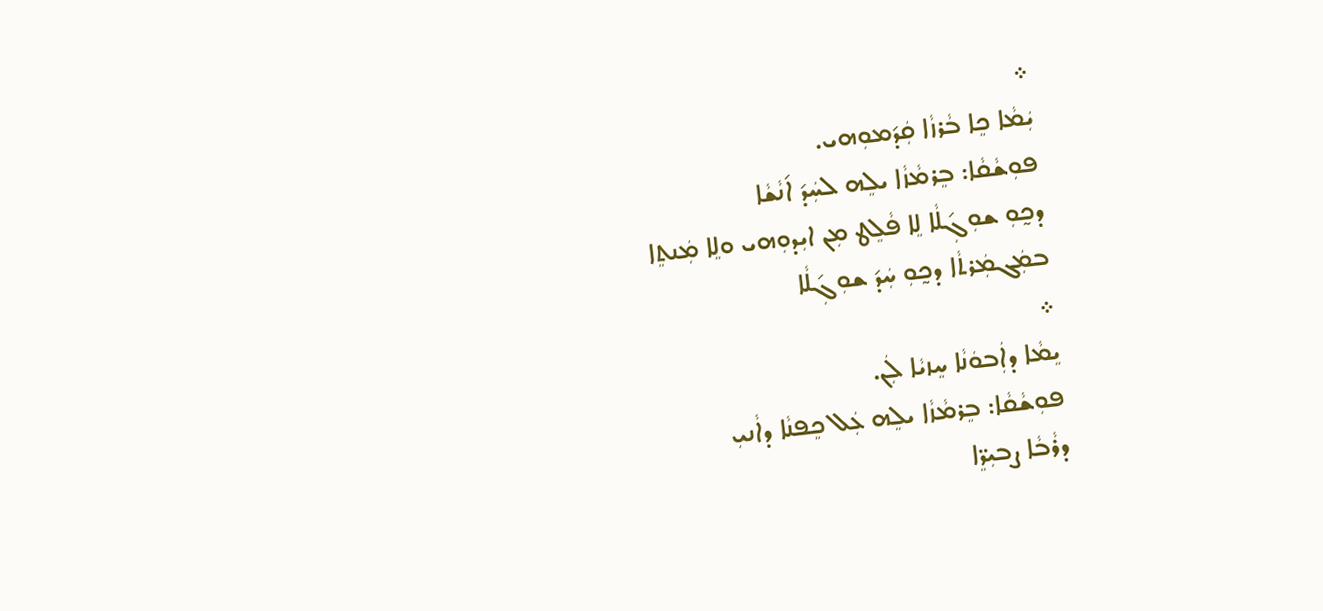܀
ܝܲܡܵܐ ܟܸܐ ܒܵܪܙܵܐ ܩܲܕ݇ܡܘܼܗܝ.
ܦܘܼܫܵܩܵܐ: ܒܸܪܡܵܙܵܐ ܝܠܸܗ ܠܚܲܕ݇ ܐ݇ܢܵܫܵܐ
ܕܟ̰ܘܼ ܫܘܼܓܼ݇ܠܵܐ ܠܸܐ ܦܵܠܸܛ ܡܼܢ ܐܝܼܕܘܼܗܝ ܘܠܸܐ ܡܲܢܬܸܐ
ܒܡܲܓܡܲܪܬܵܐ ܕܟ̰ܘܼ ܚܲܕ݇ ܫܘܼܓܼ݇ܠܵܐ
܀
ܝܸܡܵܐ ܕܐܲܒܘܿܢܵܐ ܚܸܙܝܵܐ ܠܲܢ.
ܦܘܼܫܵܩܵܐ: ܒܸܪܡܵܙܵܐ ܝܠܸܗ ܥܲܠ ܟܸܦܢܵܐ ܕܐܵܢܝܼ
ܕܪܵܒܵܐ ܨܒܝܼܖܸ̈ܐ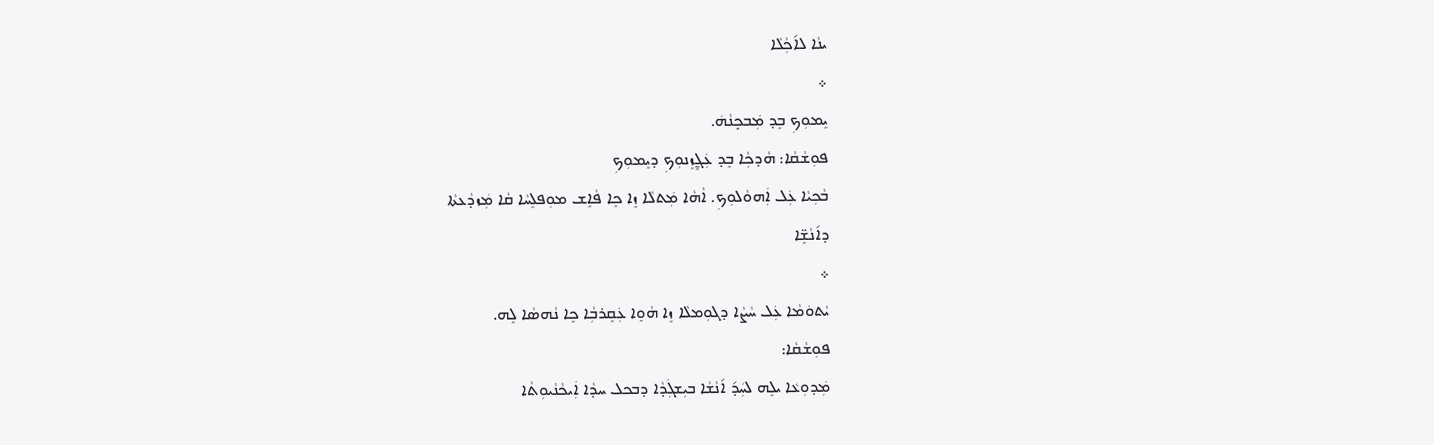ܝܢܵܐ ܠܐ݇ܟܼܵܠܵܐ
܀
ܝܸܡܘܼܟܼ ܒܸܕ ܡܲܒܟܼܸܢܵܗܿ.
ܦܘܼܫܵܩܵܐ: ܗܵܕܟܼܵܐ ܒܸܕ ܥܲܓ̰ܸܙܸܢܘܼܟܼ ܕܝܸܡܘܼܟܼ
ܒܵܟܼܝܵܐ ܥܲܠ ܐܲܗܘܵܠܘܼܟܼ. ܐܵܗܵܐ ܡܲܬܠܵܐ ܙܸܐ ܟܸܐ ܦܵܐܸܫ ܡܘܼܦܠܸܚܵܐ ܩܵܐ ܡܲܙܕܵܥܬܵܐ
ܕܐ݇ܢܵܫܸ̈ܐ
܀
ܝܵܬܘܿܡܵܐ ܥܲܠ ܚܵܨܵܐ ܕܓܘܼܡܠܵܐ ܙܸܐ ܗܵܘܸܐ ܥܲܩܸܪܒܼܵܐ ܟܸܐ ܢܵܗܣܵܐ ܠܸܗ.
ܦܘܼܫܵܩܵܐ:
ܡܲܕܘܼܥܵܐ ܝܠܸܗ ܠܚܲܕ݇ ܐ݇ܢܵܫܵܐ ܒܝܼܫܓܲܕܵܐ ܕܒܟܠ ܚܕܵܐ ܐܲܝܟܵܢܵܝܘܼܬܵܐ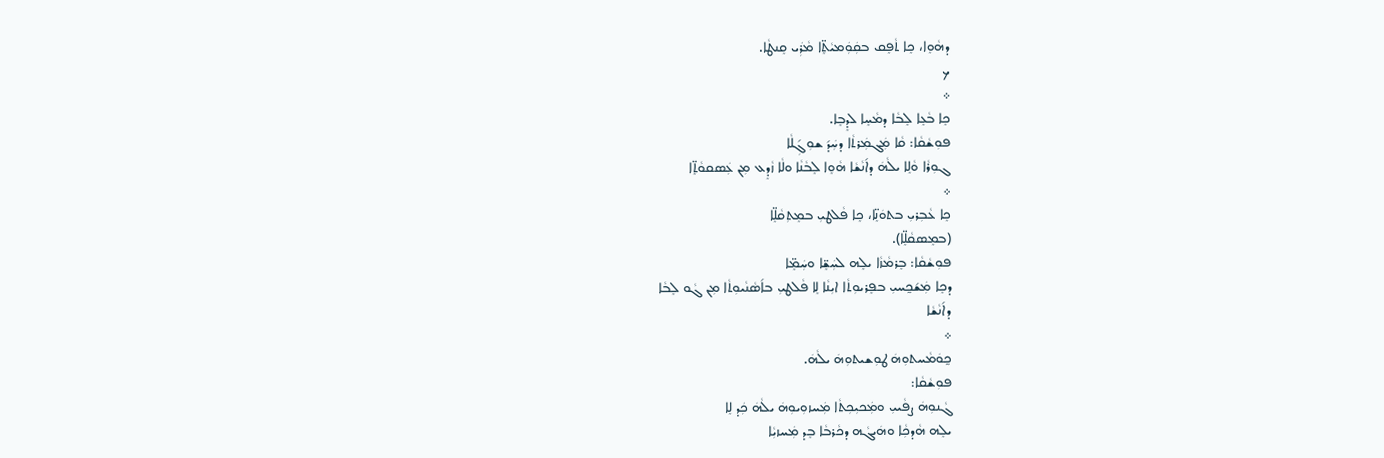ܕܗܵܘܸܐ، ܟܸܐ ܬܵܦܸܩ ܒܩܲܘܲܡܝܵܬܸ̈ܐ ܡܵܪܲܝ ܩܸܢܛܵܐ.
ܟ
܀
ܟܸܐ ܒܵܥܸܐ ܠܸܒܵܐ ܕܡܵܚܸܐ ܠܕܸܒܸܐ.
ܦܘܼܫܵܩܵܐ: ܩܵܐ ܡܲܓܡܲܪܬܵܐ ܕܚܲܕ݇ ܫܘܼܓܼ݇ܠܵܐ
ܓܘܼܪܵܐ ܘܵܠܸܐ ܝܠܵܗܿ ܕܐ݇ܢܵܫܵܐ ܗܵܘܸܐ ܠܸܒܵܢܵܐ ܘܠܵܐ ܙܵܕܸܥ ܡܼܢ ܥܲܣܩܘܵܬܸ̈ܐ
܀
ܟܸܐ ܥܵܒܼܪܝܼ ܒܬܘܿܢܸ̈ܐ، ܟܸܐ ܦܵܠܛܝܼ ܒܡܸܬܼܩܵܠܸ̈ܐ
(ܒܡܸܣܩܵܠܸ̈ܐ).
ܦܘܼܫܵܩܵܐ: ܒܸܪܡܵܙܵܐ ܝܠܸܗ ܠܚܲܫܸ̈ܐ ܘܚܲܡܸ̈ܐ
ܕܟܸܐ ܡܲܫ݇ܟ̰ܚܝܼ ܒܦܸܪܝܘܼܬܵܐ ܐܝܼܢܵܐ ܠܸܐ ܦܵܠܛܝܼ ܒܐ݇ܣܵܢܵܝܘܼܬܵܐ ܡܼܢ ܓܵܘ ܠܸܒܵܐ
ܕܐ݇ܢܵܫܵܐ
܀
ܟ̰ܘܿܡܵܚܬܘܼܗܿ ܛܘܼܫܝܬܘܼܗܿ ܝܠܵܗܿ.
ܦܘܼܫܵܩܵܐ:
ܓܵܢܘܼܗܿ ܨܦܵܝܝܼ ܘܡܲܟܝܼܟܼܬܵܐ ܡܲܚܙܘܼܝܘܼܗܿ ܝܠܵܗܿ ܟܲܕ ܠܸܐ
ܝܠܸܗ ܗܵܕܟܼܵܐ ܘܗܿܝܓܵܗ ܕܟܵܪܒܵܐ ܒܸܕ ܡܲܚܙܝܼܵܐ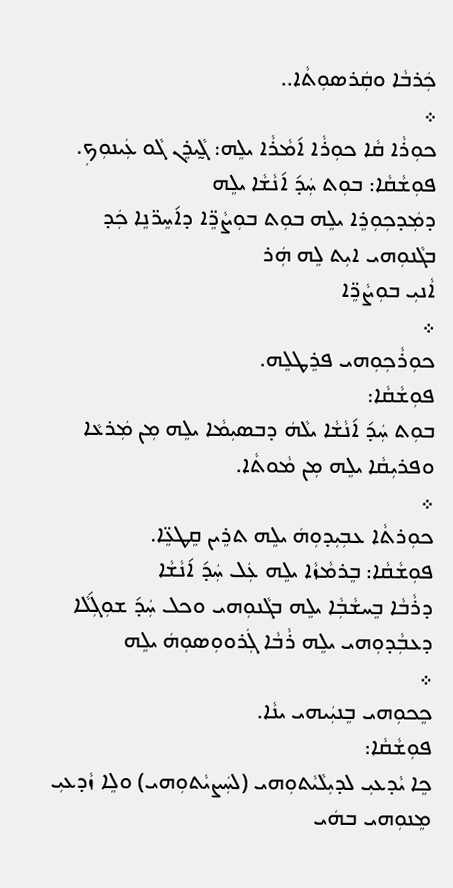ܟܲܪܒܵܐ ܘܩܲܪܣܘܼܬܵܐ..
܀
ܟܘܼܪܵܐ ܩܵܐ ܟܘܼܪܵܐ ܐ݇ܡܵܪܵܐ ܝܠܸܗ: ܓ̰ܵܝܪܸܢ ܓܵܘ ܥܲܝܢܘܼܟܼ.
ܦܘܼܫܵܩܵܐ: ܒܘܼܬ ܚܲܕ݇ ܐ݇ܢܵܫܵܐ ܝܠܸܗ
ܕܡܲܕܟܼܘܼܪܸܐ ܝܠܸܗ ܒܘܼܬ ܒܘܼܨܵܖܸ̈ܐ ܕܐ݇ܚܸܖ̈ܢܸܐ ܟܲܕ ܒܓܵܢܘܼܗܝ ܐܝܼܬ ܠܸܗ ܗܲܪ
ܐܵܢܝܼ ܒܘܼܨܵܖܸ̈ܐ
܀
ܟܘܼܪܵܟܼܘܼܗܝ ܦܪܸܛܠܸܗ.
ܦܘܼܫܵܩܵܐ:
ܒܘܼܬ ܚܲܕ݇ ܐ݇ܢܵܫܵܐ ܝܠܵܗܿ ܕܒܣܝܼܡܵܐ ܝܠܸܗ ܡܼܢ ܡܲܪܥܵܐ ܘܦܪܝܼܩܵܐ ܝܠܸܗ ܡܼܢ ܡܵܘܬܵܐ.
܀
ܟܘܼܪܬܵܐ ܥܒܼܝܼܕܘܼܗܿ ܝܠܸܗ ܬܪܸܝܢ ܩܸܛܥܸ̈ܐ.
ܦܘܼܫܵܩܵܐ: ܒܸܪܡܵܙܵܐ ܝܠܸܗ ܥܲܠ ܚܲܕ݇ ܐ݇ܢܵܫܵܐ
ܕܪܵܒܵܐ ܒܸܚܫܵܒܼܵܐ ܝܠܸܗ ܒܓܵܢܘܼܗܝ ܘܟܠ ܚܲܕ݇ ܫܘܼܓܼ݇ܠܵܐ
ܕܥܒܼܵܕܘܼܗܝ ܝܠܸܗ ܪܵܒܵܐ ܓܲܪܘܘܼܣܘܼܗܿ ܝܠܸܗ
܀
ܟܸܟܘܼܗܝ ܒܸܢܝܲܝܗܝ ܝܢܵܐ.
ܦܘܼܫܵܩܵܐ:
ܟܸܐ ܝܵܕܥܝܼ ܠܕܝܼܠܵܝܵܬܘܼܗܝ (ܠܚܲܨܝܵܬܘܼܗܝ) ܘܠܸܐ ܙܵܕܥܝܼ ܡܸܢܘܼܗܝ ܒܗܿܝ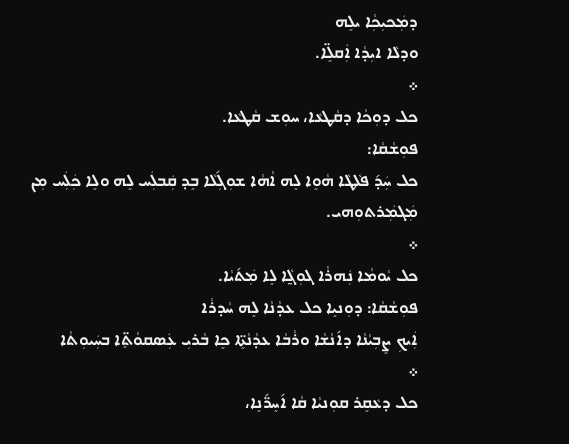ܕܡܲܟܝܼܟܼܵܐ ܝܠܸܗ
ܘܕܠܵܐ ܐܝܼܕܵܐ ܐܲܩܠܸ̈ܐ.
܀
ܟܠ ܕܘܼܟܵܐ ܕܩܵܛܥܵܐ، ܚܘܼܫ ܩܵܛܥܵܐ.
ܦܘܼܫܵܩܵܐ:
ܟܠ ܚܲܕ݇ ܦܠܵܛܵܐ ܗܵܘܸܐ ܠܸܗ ܐܵܗܵܐ ܫܘܼܓܼ݇ܠܵܐ ܒܸܕ ܩܲܒܠܲܚ ܠܸܗ ܘܠܸܐ ܟܲܠܲܚ ܡܼܢ
ܡܲܓܡܲܪܬܘܼܗܝ.
܀
ܟܠ ܝܵܘܡܵܐ ܢܲܗܪܵܐ ܓܘܼܓ̰ܵܐ ܠܸܐ ܡܲܬ݇ܝܵܐ.
ܦܘܼܫܵܩܵܐ: ܕܘܼܢܝܸܐ ܟܠ ܥܕܵܢܵܐ ܠܸܗ ܚܵܕܪܵܐ
ܐܲܝܟܼ ܨܸܒܼܝܵܢܵܐ ܕܐ݇ܢܵܫܵܐ ܘܪܵܒܵܐ ܥܕܵܢܵܬܸ̈ܐ ܟܸܐ ܒܵܪܝܼ ܥܲܣܩܘܵܬܸ̈ܐ ܒܚܲܝܘܼܬܵܐ
܀
ܟܠ ܕܥܵܩܸܪ ܩܘܼܢܝܵܐ ܩܵܐ ܐ݇ܚܸܖ̈݇ܢܸܐ،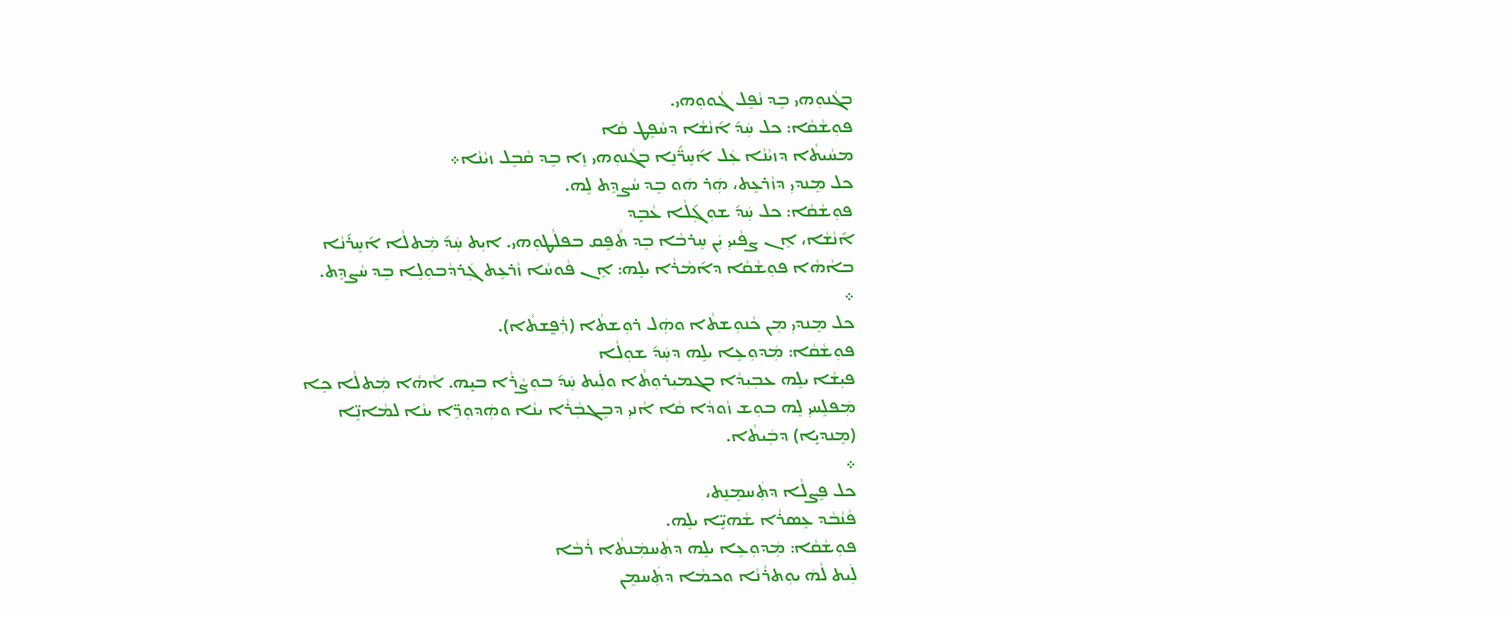ܒܓܵܢܘܼܗܝ ܒܸܕ ܢܵܦܸܠ ܓܵܘܘܼܗܝ.
ܦܘܼܫܵܩܵܐ: ܟܠ ܚܲܕ݇ ܐ݇ܢܵܫܵܐ ܕܚܵܦܸܛ ܩܵܐ
ܡܚܵܝܬܵܐ ܕܙܝܵܢܵܐ ܥܲܠ ܐ݇ܚܸܖ̈݇ܢܸܐ ܒܓܵܢܘܼܗܝ ܙܸܐ ܒܸܕ ܩܵܒܸܠ ܙܝܵܢܵܐ܀
ܟܠ ܡܸܢܕܝܼ ܕܙܵܪܥܸܬ، ܗܲܪ ܗܿܘ ܒܸܕ ܚܵܨܕܸܬ ܠܸܗ.
ܦܘܼܫܵܩܵܐ: ܟܠ ܚܲܕ݇ ܫܘܼܓܼ݇ܠܵܐ ܥܵܒܼܸܕ
ܐ݇ܢܵܫܵܐ، ܐܸܢ ܨܦܵܝܝܼ ܝܲܢ ܚܸܪܒܵܐ ܒܸܕ ܬܵܦܸܩ ܒܦܠܵܛܘܼܗܝ. ܐܝܼܬ ܚܲܕ݇ ܡܲܬܠܵܐ ܐ݇ܚܸܪ݇ܢܵܐ
ܒܐܵܗܵܐ ܦܘܼܫܵܩܵܐ ܕܐ݇ܡܵܪܵܐ ܝܠܸܗ: ܐܸܢ ܦܵܘܚܵܐ ܙܵܪܥܸܬ ܓܲܪܕܵܒܘܼܠܸܐ ܒܸܕ ܚܵܨܕܸܬ.
܀
ܟܠ ܡܸܢܕܝܼ ܡܼܢ ܟܵܢܘܼܫܬܵܐ ܘܗܲܠ ܪܘܼܫܬܵܐ (ܪܲܦ̰ܫܬܵܐ).
ܦܘܼܫܵܩܵܐ: ܡܲܕܘܼܥܸܐ ܝܠܸܗ ܕܚܲܕ݇ ܫܘܼܠܵܐ
ܦܝܼܫܵܐ ܝܠܸܗ ܥܒܼܝܼܕܵܐ ܒܓܡܝܼܪܘܼܬܵܐ ܘܠܲܝܬ ܚܲܕ݇ ܒܘܼܨܵܪܵܐ ܒܝܼܸܗ. ܐܵܗܵܐ ܡܲܬܠܵܐ ܟܸܐ
ܡܲܦܠܸܚܝܼ ܠܸܗ ܒܘܼܫ ܙܵܘܕܵܐ ܩܵܐ ܐܵܢܝܼ ܕܒܸܓܒܼܵܪܵܐ ܝܢܵܐ ܘܗܲܕܘܼܖܸ̈ܐ ܝܢܵܐ ܠܡܵܐܢܸ̈ܐ
(ܡܸܢܕܝܼܸܐ) ܕܒܲܝܬܵܐ.
܀
ܟܠ ܦܸܨܠܵܐ ܕܬܲܚܡܸܢܸܬ،
ܦܵܢܵܒܵܕ ܥܸܣܪܵܐ ܫܵܗܝܼܸ̈ܐ ܝܠܸܗ.
ܦܘܼܫܵܩܵܐ: ܡܲܕܘܼܥܸܐ ܝܠܸܗ ܕܬܲܚܡܲܢܬܵܐ ܪܵܒܵܐ
ܠܲܝܬ ܠܵܗܿ ܝܘܼܬܪܵܢܵܐ ܘܟܡܵܐ ܕܬܲܚܡܸܢ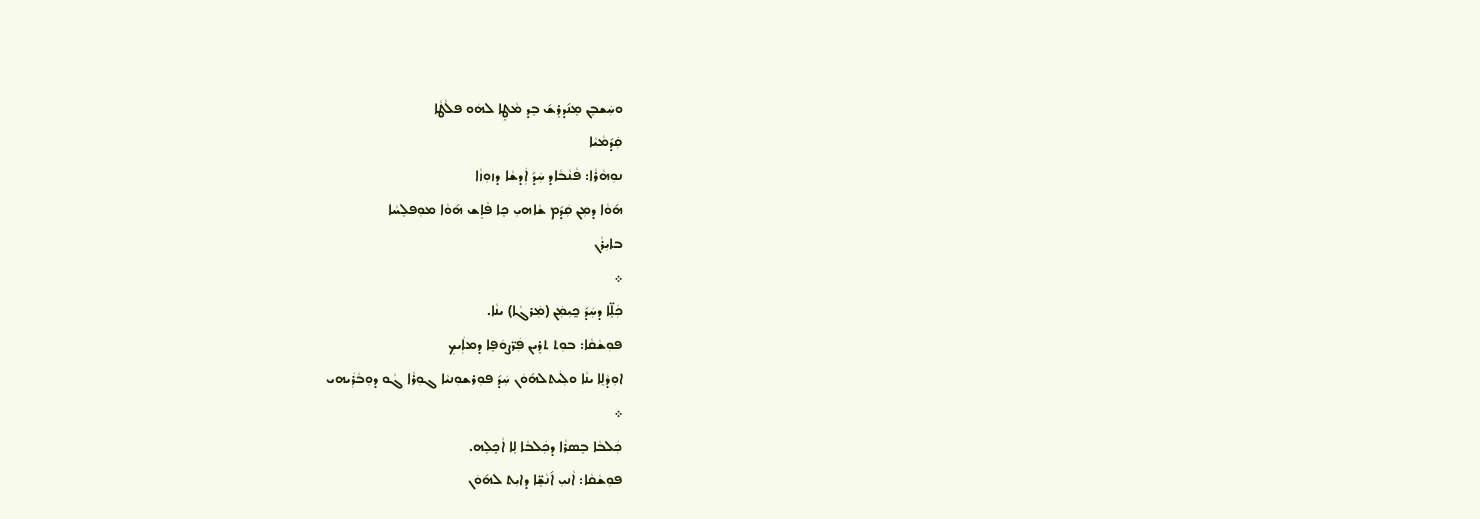ܘܚܲܫܒܸܢ ܡܸܢ݇ܕܪܸܫ݇ ܒܸܕ ܡܵܛܸܐ ܠܗܿܘ ܦܠܵܛܵܐ
ܩܲܕ݇ܡܵܝܵܐ
ܢܘܼܗܵܪܵܐ: ܦܵܢܵܒܵܐܕ ܚܲܕ݇ ܐܲܕܫܵܐ ܕܙܘܼܙܵܐ
ܗ݇ܘܵܐ ܕܡܼܢ ܩܲܕ݇ܡ ܫܵܐܗܝܼ ܟܸܐ ܦܵܐܸܫ ܗ݇ܘܵܐ ܡܘܼܦܠܸܚܵܐ
ܒܐܝܼܪܵܢ
܀
ܟܲܠܸ̈ܐ ܕܚܲܕ݇ ܟ̰ܝܼܡܲܢ (ܡܲܪܓܵܐ) ܝܢܵܐ.
ܦܘܼܫܵܩܵܐ: ܒܘܼܬ ܬܪܸܝܢ ܦܲܖ̈ܨܘܿܦܸܐ ܕܡܐܲܝܟܼ
ܐܘܼܕܵܠܸܐ ܝܢܵܐ ܘܠܲܝܬܠܗ݇ܘܿܢ ܚܲܕ݇ ܦܘܼܪܫܘܼܢܝܵܐ ܓܘܼܪܵܐ ܓܵܘ ܕܘܼܒܵܪܲܝܗܝ
܀
ܟܲܠܒܵܐ ܒܸܣܪܵܐ ܕܟܲܠܒܵܐ ܠܸܐ ܐܵܟܼܸܠܸܗ.
ܦܘܼܫܵܩܵܐ: ܐܵܢܝܼ ܐ݇ܢܵܫܸ̈ܐ ܕܐܝܼܬ ܠܗ݇ܘܿܢ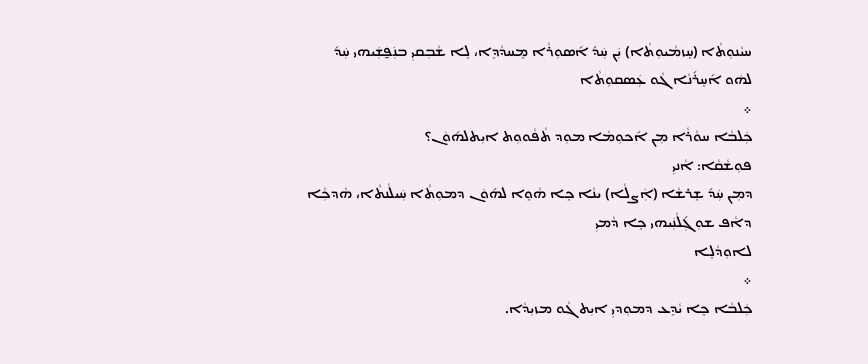ܚܝܵܢܘܼܬܵܐ (ܚܸܙܡܵܝܘܼܬܵܐ) ܝܲܢ ܚܲܕ݇ ܐ݇ܣܘܼܪܵܐ ܡܸܚܕܵܕܸܐ، ܠܸܐ ܫܵܒܼܩܝܼ ܒܢܲܦ̰ܫܲܝܗܝ ܚܲܕ݇
ܠܗܿܘ ܐ݇ܚܸܪ݇ܢܵܐ ܓܵܘ ܥܲܣܩܘܼܬܵܐ
܀
ܟܲܠܒܵܐ ܚܘܵܪܵܐ ܡܼܢ ܐ݇ܟܘܼܡܵܐ ܡܘܼܕ ܬܵܦܵܘܘܼܬ ܐܝܼܬܠܗ݇ܘܿܢ؟
ܦܘܼܫܵܩܵܐ: ܐܵܢܝܼ
ܕܡܼܢ ܚܲܕ݇ ܫܸܪܫܵܐ (ܐܲܨܠܵܐ) ܝܢܵܐ ܟܸܐ ܗܵܘܸܐ ܠܗ݇ܘܿܢ ܕܡܘܼܬܵܐ ܚܲܝܠܵܢܬܵܐ، ܗܵܕܟܼܵܐ ܕܐܵܦ ܫܘܼܓܼ݇ܠܵܢܲܝܗܝ ܟܸܐ ܕܵܡܝܼ
ܠܐܘܼܕܵܠܸܐ
܀
ܟܲܠܒܵܐ ܟܸܐ ܝܵܕܸܥ ܕܡܘܼܕܝܼ ܐܝܼܬ ܓܵܘ ܡܙܝܼܕܵܐ.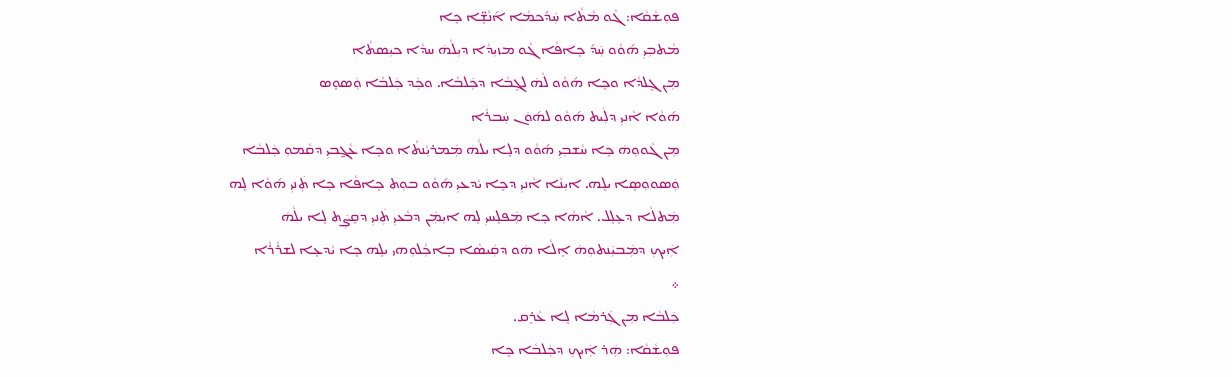ܦܘܼܫܵܩܵܐ: ܓܵܘ ܡܵܬܵܐ ܚܲܕ݇ܟܡܵܐ ܐ݇ܢܵܫܸ̈ܐ ܟܸܐ
ܡܵܬܒܼܝܼ ܗ݇ܘܵܘ ܚܲܕ݇ ܟܸܐܦܵܐ ܓܵܘ ܡܙܝܼܕܵܐ ܕܝܼܠܵܗܿ ܚܕܵܐ ܟܝܼܣܬܵܐ
ܡܼܢ ܓܸܠܕܵܐ ܘܟܸܐ ܗ݇ܘܵܘ ܠܵܗܿ ܠܓܸܒܵܐ ܕܟܲܠܒܵܐ. ܘܟܲܕ ܟܲܠܒܵܐ ܘܲܣܘܸܣ
ܗ݇ܘܵܐ ܐܵܢܝܼ ܕܠܲܝܬ ܗ݇ܘܵܘ ܠܗ݇ܘܿܢ ܚܲܒܪܵܐ
ܡܼܢ ܓܵܘܘܼܗܿ ܟܸܐ ܚܵܫܒܼܝܼ ܗ݇ܘܵܘ ܕܠܸܐ ܝܠܵܗܿ ܡܲܡܪܝܼܵܢܬܵܐ ܘܟܸܐ ܥܵܓ̰ܒܝܼ ܕܩܵܡܘܼ ܟܲܠܒܵܐ
ܘܲܣܘܘܼܣܸܐ ܝܠܸܗ. ܐܝܼܢܵܐ ܐܵܢܝܼ ܕܟܸܐ ܝܵܕܥܝܼ ܗ݇ܘܵܘ ܒܘܼܬ ܟܸܐܦܵܐ ܟܸܐ ܬܲܢܝܼ ܗ݇ܘܵܐ ܠܸܗ
ܡܲܬܠܵܐ ܕܥܸܠܸܠ. ܐܵܗܵܐ ܟܸܐ ܡܲܦܠܸܚܝܼ ܠܸܗ ܐܝܼܡܲܢ ܕܒܵܥܝܼ ܬܲܢܝܼ ܕܩܸܨܲܬ ܠܸܐ ܝܠܵܗܿ
ܐܲܝܟܼ ܕܡܲܒܝܲܢܬܘܼܗܿ ܐܸܠܵܐ ܗܿܘ ܕܩܲܝܣܵܐ ܒܸܐܟܼܵܠܘܼܗܝ ܝܠܸܗ ܟܸܐ ܝܵܕܥܸܐ ܠܫܪܵܪܵܐ
܀
ܟܲܠܒܵܐ ܡܼܢ ܓܲܪܡܵܐ ܠܸܐ ܥܵܪܸܩ.
ܦܘܼܫܵܩܵܐ: ܗܲܪ ܐܲܝܟܼ ܕܟܲܠܒܵܐ ܟܸܐ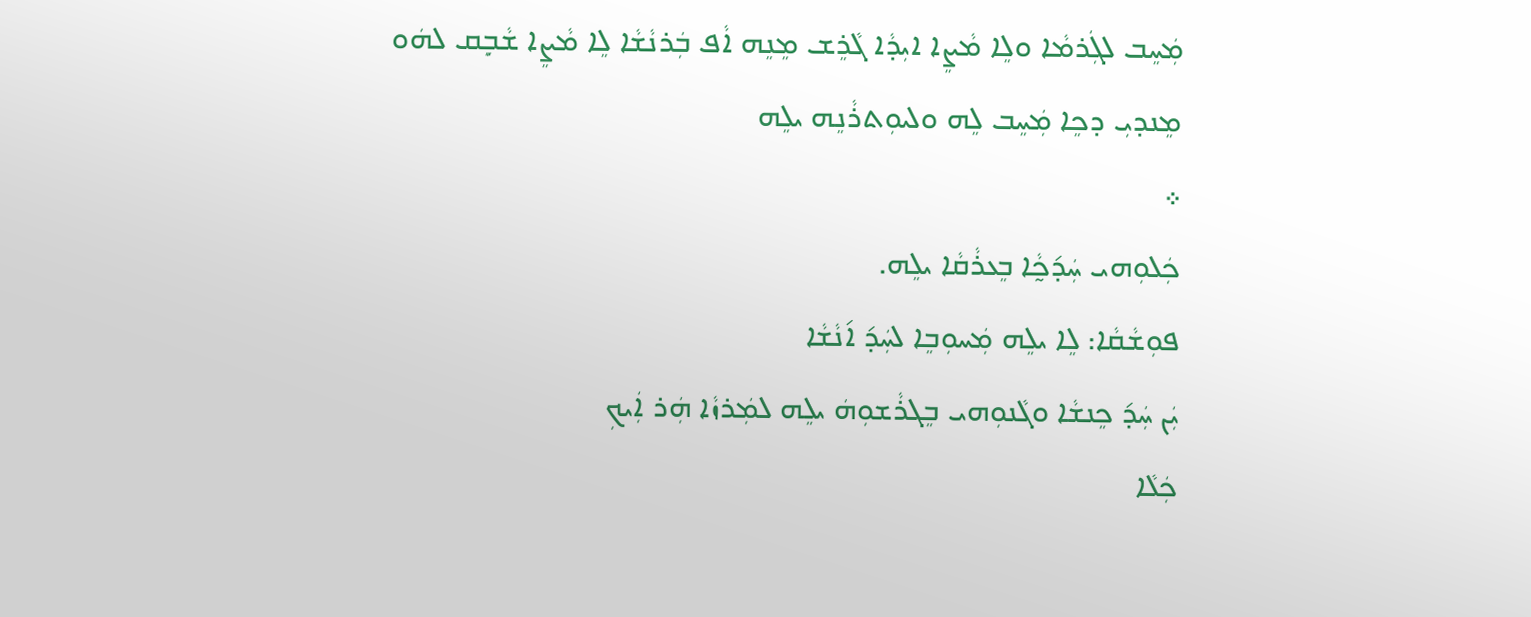ܡܲܚܸܒ ܠܓܲܪܡܵܐ ܘܠܸܐ ܡܵܨܸܐ ܐܝܼܕܵܐ ܓܵܪܸܫ ܡܸܢܸܗ ܐܵܦ ܒܲܪܢܵܫܵܐ ܠܸܐ ܡܵܨܸܐ ܫܵܒܼܸܩ ܠܗܿܘ
ܡܸܢܕܝܼ ܕܟܸܐ ܡܲܚܸܒ ܠܸܗ ܘܠܝܘܼܬܪܵܢܸܗ ܝܠܸܗ
܀
ܟܲܠܘܼܗܝ ܚܲܕ݇ܟ̰ܵܐ ܒܸܥܪܵܩܵܐ ܝܠܸܗ.
ܦܘܼܫܵܩܵܐ: ܠܸܐ ܝܠܸܗ ܡܲܚܘܼܒܸܐ ܠܚܲܕ݇ ܐ݇ܢܵܫܵܐ
ܝܲܢ ܚܲܕ݇ ܟܸܢܫܵܐ ܘܓܵܢܘܼܗܝ ܒܸܓܪܵܫܘܼܗܿ ܝܠܸܗ ܠܡܲܪܙܵܐ ܗܲܪ ܐܲܝܟܼ
ܟܲܠܵܐ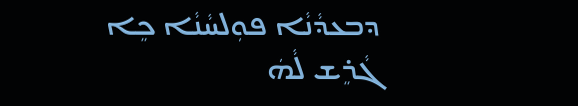ܕܒܥܕܵܢܵܐ ܦܘܼܠܚܵܢܵܐ ܟܸܐ ܓܵܪܸܫ ܠܵܗܿ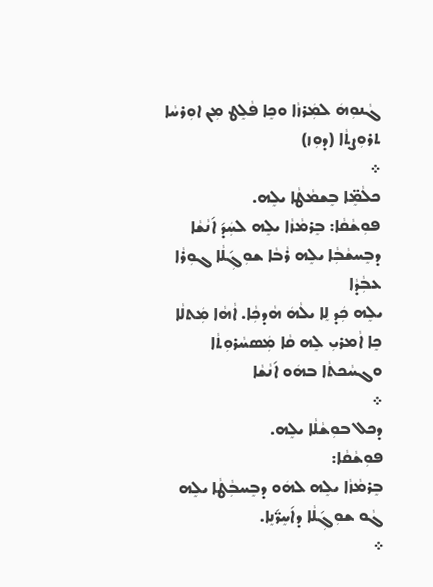ܓܵܢܘܼܗܿ ܠܡܲܪܙܵܐ ܘܟܸܐ ܦܵܠܸܛ ܡܼܢ ܐܘܼܪܚܵܐ
ܬܪܘܼܨܬܵܐ (ܕܘܼܙ)
܀
ܟܠܵܡܸ̈ܐ ܒܸܫܡܵܛܵܐ ܝܠܸܗ.
ܦܘܼܫܵܩܵܐ: ܒܸܪܡܵܙܵܐ ܝܠܸܗ ܠܚܲܕ݇ ܐ݇ܢܵܫܵܐ
ܕܒܸܚܫܵܒܼܵܐ ܝܠܸܗ ܪܵܒܵܐ ܫܘܼܓܼ݇ܠܵܐ ܓܘܼܪܵܐ ܥܒܼܵܕܵܐ
ܝܠܸܗ ܟܲܕ ܠܸܐ ܝܠܵܗܿ ܗܵܕܟܼܵܐ. ܐܵܗܵܐ ܡܲܬܠܵܐ ܟܸܐ ܐܵܡܪܝܼ ܠܸܗ ܩܵܐ ܡܲܣܚܵܪܘܼܬܵܐ
ܘܓܚܵܟܬܵܐ ܒܗܿܘ ܐ݇ܢܵܫܵܐ
܀
ܕܟܠ ܒܘܼܫܵܠܵܐ ܝܠܸܗ.
ܦܘܼܫܵܩܵܐ:
ܒܸܪܡܵܙܵܐ ܝܠܸܗ ܠܗܿܘ ܕܒܸܚܒܼܵܛܵܐ ܝܠܸܗ ܓܵܘ ܫܘܼܓܼ݇ܠܵܐ ܕܐ݇ܚܸܖ̈݇ܢܸܐ.
܀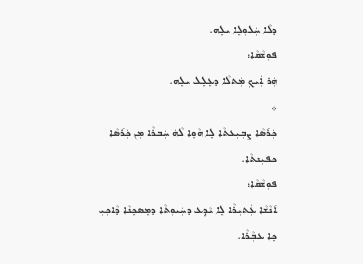ܕܠܵܐ ܚܲܠܘܼܠܸܐ ܝܠܸܗ.
ܦܘܼܫܵܩܵܐ:
ܗܲܪ ܐܲܝܟܼ ܡܲܬܠܵܐ ܕܥܸܠܸܠ ܝܠܸܗ.
܀
ܟܲܪ݇ܣܵܐ ܨܒܼܝܼܥܬܵܐ ܠܸܐ ܗܵܘܸܐ ܠܵܗܿ ܚܲܒܪܵܐ ܡܼܢ ܟܲܪ݇ܣܵܐ ܟܦܝܼܢܬܵܐ.
ܦܘܼܫܵܩܵܐ:
ܐ݇ܢܵܫܵܐ ܥܲܬܝܼܪܵܐ ܠܸܐ ܝܵܕܸܥ ܕܚܲܝܘܼܬܵܐ ܕܡܸܣܟܸܢܵܐ ܕܵܐܟܼܝܼ ܟܸܐ ܥܒܼܵܪܵܐ.